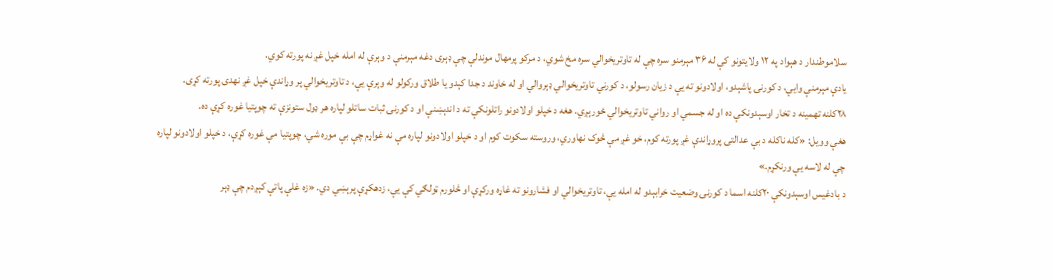سلاموطندار د هېواد په ۱۲ ولایتونو کې له ۳۶ مېرمنو سره چې له تاوتریخوالي سره مخ شوي، د مرکو پرمهال موندلې چې ډېری دغه مېرمنې د وېرې له امله خپل غږ نه پورته کوي.
یادې مېرمنې وايي، د کورنۍ پاشېدو، اولادونو ته یې د زیان رسولو، د کورني تاوتریخوالي ډېروالي او له خاوند د جدا کېدو یا طلاق ورکولو له وېرې یې، د تاوتریخوالي پر وړاندې خپل غږ نهدی پورته کړی.
۲۸کلنه تهمینه د تخار اوسېدونکې ده او له جسمي او رواني تاوتریخوالي ځورېږي. هغه د خپلو اولادونو راتلونکې ته د اندېښنې او د کورنۍ ثبات ساتلو لپاره هر ډول ستونزې ته چوپتیا غوره کړې ده.
هغې وویل: «کله ناکله د بې عدالتۍ پروړاندې غږ پورته کوم، خو غږ مې څوک نهاوري، وروسته سکوت کوم او د خپلو اولادونو لپاره مې نه غواړم چې بې موره شي، چوپتیا مې غوره کړې، د خپلو اولادونو لپاره چې له لاسه یې ورنکړم.»
د بادغیس اوسېدونکې ۲۰کلنه اسما د کورنۍ وضعیت خرابېدو له امله یې، تاوتریخوالي او فشارونو ته غاړه ورکړې او څلورم ټولګي کې یې، زدهکړې پرېښي دي. «زه غلې پاتې کېږدم چې ډېر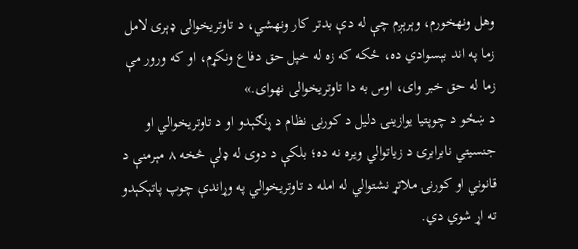وهل ونهخورم، وېرېږم چې له دې بدتر کار ونهشي، د تاوتریخوالی ډېری لامل زما په اند بېسوادي ده، ځکه که زه له خپل حق دفاع ونکړم، او که ورور مې زما له حق خبر وای، اوس به دا تاوتریخوالی نهوای.»
د ښځو د چوپتیا یوازینۍ دلیل د کورنۍ نظام د ړنګېدو او د تاوتریخوالي او جنسیتي نابرابرۍ د زیاتوالي ویره نه ده؛ بلکې د دوی له ډلې څخه ۸ مېرمنې د قانوني او کورنۍ ملاتړ نشتوالي له امله د تاوتریخوالي په وړاندې چوپ پاتېکېدو ته اړ شوي دي.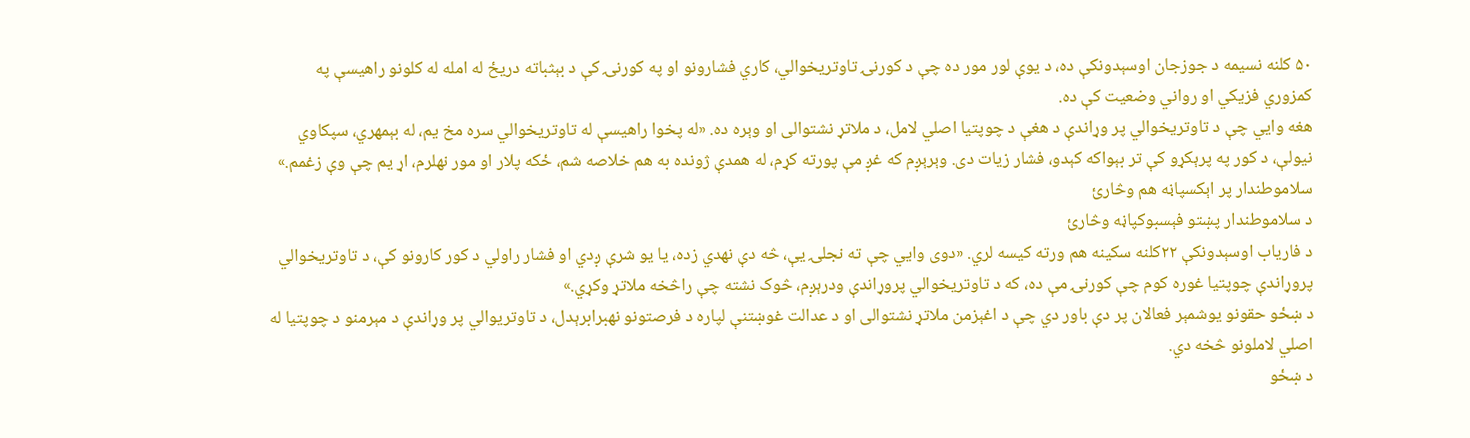۵۰ کلنه نسیمه د جوزجان اوسېدونکې ده، د یوې لور مور ده چې د کورنۍ تاوتریخوالي، کاري فشارونو او په کورنۍ کې د بېثباته دریځ له امله له کلونو راهیسې په کمزوري فزیکي او رواني وضعیت کې ده.
هغه وايي چې د تاوتریخوالي پر وړاندې د هغې د چوپتیا اصلي لامل، د ملاتړ نشتوالی او وېره ده. «له پخوا راهیسې له تاوتریخوالي سره مخ یم، له بېمهري، سپکاوي نیولې، د کور په پرېکړو کې تر بېواکه کېدو، فشار زیات دی. وېرېږم که غږ مې پورته کړم، له همدې ژونده به هم خلاصه شم، ځکه پلار او مور نهلرم، اړ یم چې وې زغمم.»
سلاموطندار پر اېکسپاڼه هم وڅارئ
د سلاموطندار پښتو فېسبوکپاڼه وڅارئ
د فاریاب اوسېدونکې ۲۲کلنه سکینه هم ورته کیسه لري. «دوی وايي چې ته نجلۍ یې، څه دې نهدي زده، یا یو شرې ږدي او فشار راولي د کور کارونو کې، د تاوتریخوالي پروړاندې چوپتیا غوره کوم چې کورنۍ مې ده، که د تاوتریخوالي پروړاندې ودرېږم، څوک نشته چې راڅخه ملاتړ وکړي.»
د ښځو حقونو یوشمېر فعالان پر دې باور دي چې د اغېزمن ملاتړ نشتوالی او د عدالت غوښتنې لپاره د فرصتونو نهبرابرېدل، د تاوتریوالي پر وړاندې د مېرمنو د چوپتیا له اصلي لاملونو څخه دي.
د ښځو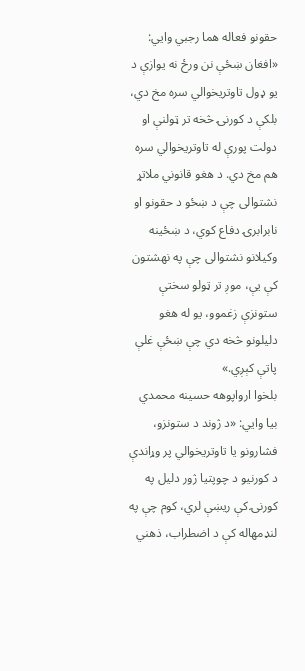حقونو فعاله هما رجبي وايي: «افغان ښځې نن ورځ نه یوازې د یو ډول تاوتریخوالي سره مخ دي، بلکې د کورنۍ څخه تر ټولنې او دولت پورې له تاوتریخوالي سره هم مخ دي. د هغو قانوني ملاتړ نشتوالی چې د ښځو د حقونو او نابرابرۍ دفاع کوي، د ښځینه وکیلانو نشتوالی چې په نهشتون کې یې، موږ تر ټولو سختې ستونزې زغموو، یو له هغو دلیلونو څخه دي چې ښځې غلې پاتې کېږي.»
بلخوا ارواپوهه حسینه محمدي بیا وايي: «د ژوند د ستونزو، فشارونو یا تاوتریخوالي پر وړاندې د کورنیو د چوپتیا ژور دلیل په کورنۍ کې ریښې لري، کوم چې په لنډمهاله کې د اضطراب، ذهني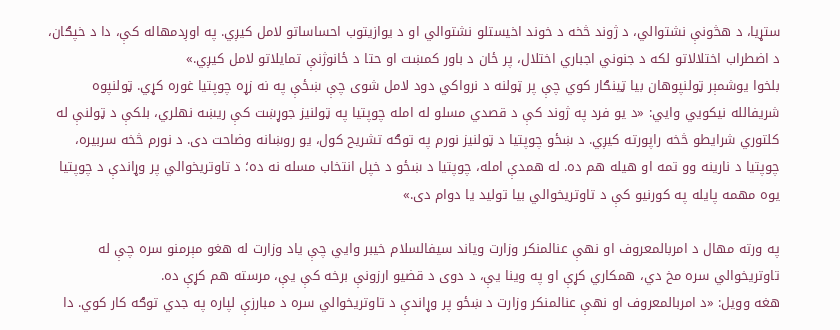ستړیا، د هڅونې نشتوالي، د ژوند څخه د خوند اخیستلو نشتوالي او د یوازیتوب احساساتو لامل کیږي. په اوږدمهاله کې، دا د خپګان، د اضطراب اختلالاتو لکه د جنوني اجباري اختلال، پر ځان د باور کمښت او حتا د ځانوژنې تمایلاتو لامل کیږي.»
بلخوا یوشمېر ټولنپوهان بیا ټينګار کوي چې پر ټولنه د نرواکي دود لامل شوی چې ښځې په نه زړه چوپتیا غوره کړي. ټولنپوه شریفالله نیکويي وايي: «د یو فرد په ژوند کې د قصدي مسلو له امله چوپتیا په ټولنیز جوړښت کې ریښه نهلري، بلکې د ټولنې له کلتوري شرایطو څخه راپورته کیږي. د ښځو چوپتیا د ټولنیز نورم په توګه تشریح کول، یو روښانه وضاحت دی. د نورم څخه سربیره، چوپتیا د نارینه وو تمه او هیله هم ده. له همدې امله، چوپتیا د ښځو د خپل انتخاب مسله نه ده؛ د تاوتریخوالي پر وړاندې د چوپتیا یوه مهمه پایله په کورنیو کې د تاوتریخوالي بیا تولید یا دوام دی.»

په ورته مهال د امربالمعروف او نهې عنالمنکر وزارت ویاند سیفالسلام خیبر وايي چې یاد وزارت له هغو مېرمنو سره چې له تاوتریخوالي سره مخ دي، همکاري کړې او په وینا یې، د دوی د قضیو ارزونې برخه کې یې، مرسته هم کړې ده.
هغه وویل: «د امربالمعروف او نهې عنالمنکر وزارت د ښځو پر وړاندې د تاوتریخوالي سره د مبارزې لپاره په جدي توګه کار کوي. دا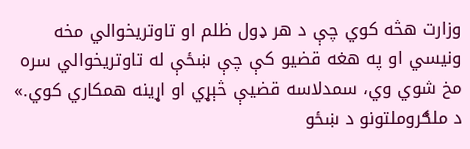وزارت هڅه کوي چې د هر ډول ظلم او تاوتریخوالي مخه ونیسي او په هغه قضیو کې چې ښځې له تاوتریخوالي سره مخ شوي وي، سمدلاسه قضیې څېړي او اړینه همکاري کوي.»
د ملګروملتونو د ښځو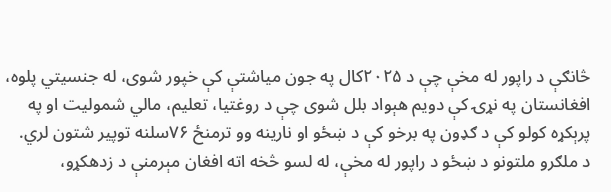څانګې د راپور له مخې چې د ۲۰۲۵کال په جون میاشتې کې خپور شوی، له جنسیتي پلوه، افغانستان په نړۍ کې دویم هېواد بلل شوی چې د روغتیا، تعلیم، مالي شمولیت او په پرېکړه کولو کې د ګډون په برخو کې د ښځو او نارینه وو ترمنځ ۷۶سلنه توپیر شتون لري.
د ملګرو ملتونو د ښځو د راپور له مخې، له لسو څخه اته افغان مېرمنې د زدهکړو،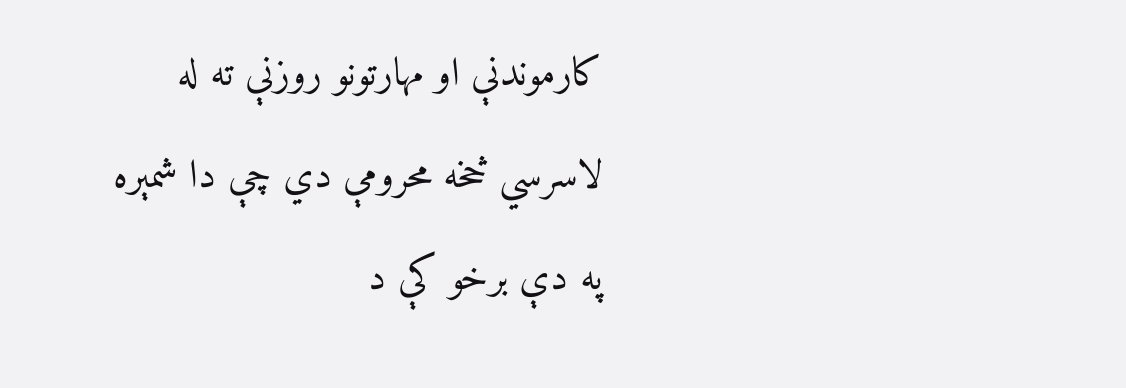کارموندنې او مهارتونو روزنې ته له لاسرسي څخه محرومې دي چې دا شمېره په دې برخو کې د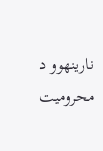نارینهوو د محرومیت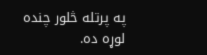په پرتله څلور چنده لوړه ده.